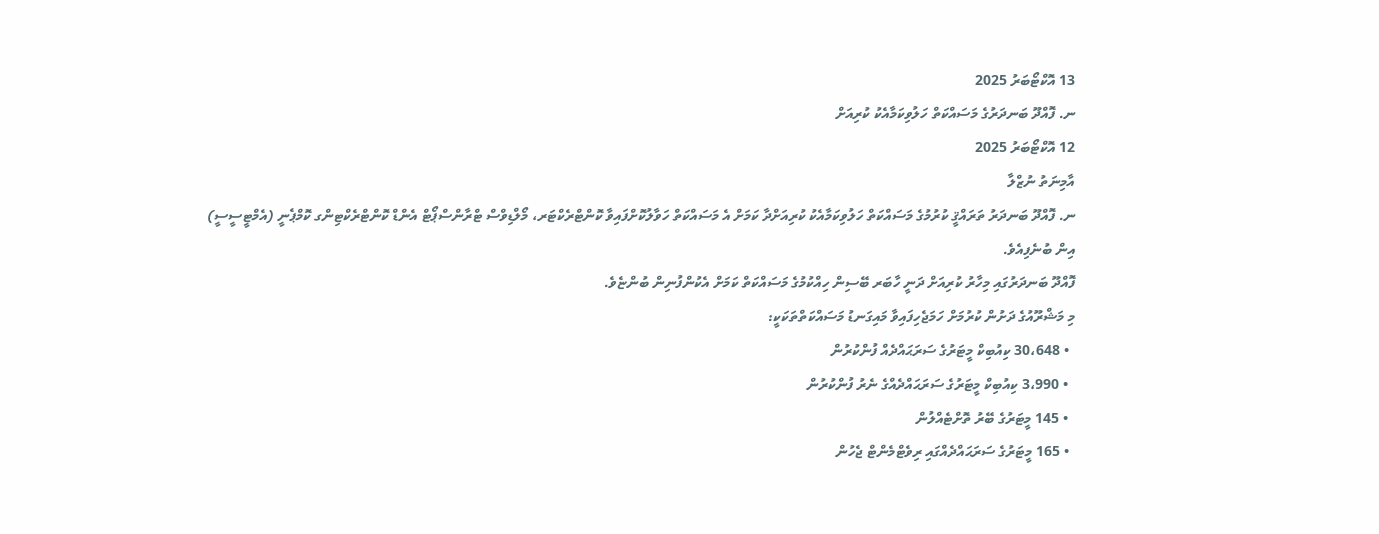13 އޮކްޓޯބަރު 2025
ނ. ފޮއްދޫ ބަނދަރުގެ މަސައްކަތް ހަލުވިކަމާއެކު ކުރިއަށް
12 އޮކްޓޯބަރު 2025
އާމިނަތު ނުޒްލާ
ނ. ފޮއްދޫ ބަނދަރު ތަރައްޤީ ކުރުމުގެ މަސައްކަތް ހަލުވިކަމާއެކު ކުރިއަށްދާ ކަމަށް އެ މަސައްކަތް ހަވާލުކޮށްފައިވާ ކޮންޓްރެކްޓަރ، މޯލްޑިވްސް ޓްރާންސްޕޯޓް އެންޑް ކޮންޓްރެކްޓިންގ ކޮމްޕެނީ (އެމްޓީސީސީ) އިން ބުނެފިއެވެ.
ފޮއްދޫ ބަނދަރުގައި މިހާރު ކުރިއަށް ދަނީ ހާބަރ ބޭސިން ހިއްކުމުގެ މަސައްކަތް ކަމަށް އެކުންފުނިން ބުންޏެވެ.
މި މަޝްރޫއުގެ ދަށުން ކުރުމަށް ހަމަޖެހިފައިވާ މައިގަނޑު މަސައްކަތްތަކަކީ:
  • 30،648 ކިއުބިކް މީޓަރުގެ ސަރަޙައްދެއް ފުންކުރުން
  • 3،990 ކިއުބިކް މީޓަރުގެ ސަރަޙައްދެއްގެ ނެރު ފުންކުރުން
  • 145 މީޓަރުގެ ބޭރު ތޮށްޓެއްލުން
  • 165 މީޓަރުގެ ސަރަޙައްދެއްގައި ރިވެޓްމެންޓް ޖެހުން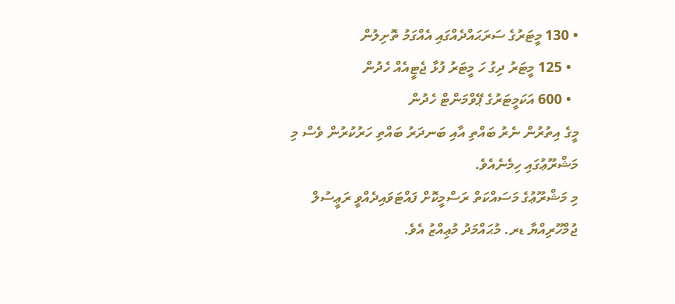• 130 މީޓަރުގެ ސަރަޙައްދެއްގައި އެއްގަމު ތޮށިލުން
  • 125 މީޓަރު ދިގު ހަ މީޓަރު ފުޅާ ޖެޓީއެއް ހެދުން
  • 600 އަކަމީޓަރުގެ ޕޭވްމަންޓް ހެދުން
މީގެ އިތުރުން ނެރު ބައްތި އާއި ބަނދަރު ބައްތި ހަރުކުރުން ވެސް މި މަޝްރޫޢުގައި ހިމެނެއެވެ.
މި މަޝްރޫޢުގެ މަސައްކަތް ރަސްމީކޮށް ފައްޓަވައިދެއްވީ ރަޢީސުލް ޖުމްހޫރިއްޔާ ޑރ. މުޙައްމަދު މުޢިއްޒު އެވެ.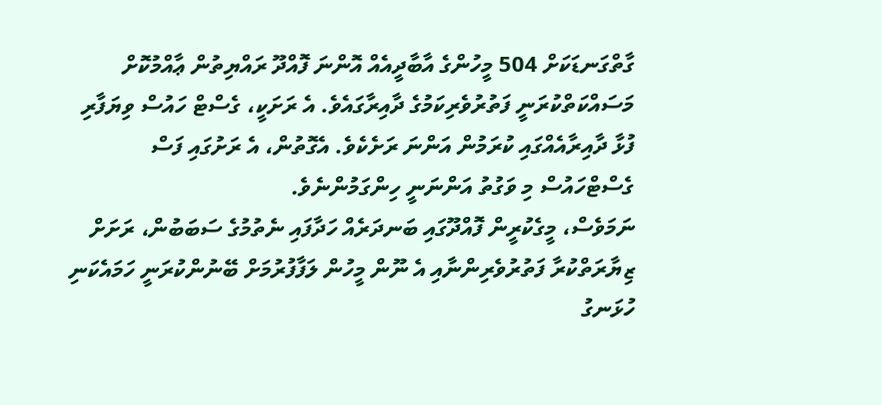ގާތްގަނޑަކަށް 504 މީހުންގެ އާބާދީއެއް އޮންނަ ފޮއްދޫ ރައްޔިތުން ޢާއްމުކޮށް މަސައްކަތްކުރަނީ ފަތުރުވެރިކަމުގެ ދާއިރާގައެވެ. އެ ރަށަކީ، ގެސްޓް ހައުސް ވިޔަފާރި ފުޅާ ދާއިރާއެއްގައި ކުރަމުން އަންނަ ރަށެކެވެ. އެގޮތުން، އެ ރަށުގައި ފަސް ގެސްޓްހައުސް މި ވަގުތު އަންނަނީ ހިންގަމުންނެވެ.
ނަމަވެސް، މީގެކުރީން ފޮއްދޫގައި ބަނދަރެއް ހަދާފައި ނެތުމުގެ ސަބަބުން، ރަށަށް ޒިޔާރަތްކުރާ ފަތުރުވެރިންނާއި އެ ނޫން މީހުން ލަފާފުރުމަށް ބޭނުންކުރަނީ ހަމައެކަނި ހުޅަނގު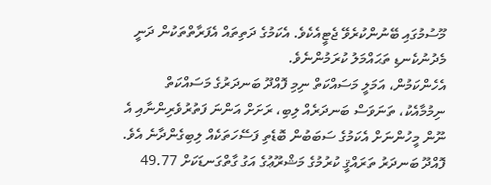މޫސުމުގައި ބޭނުންކުރެވޭ ޖެޓީއެކެވެ. އެކަމުގެ ދަތިތައް އެފަރާތްތަކުން ދަނީ މެދުނުކެނޑި ތަޙައްމަލު ކުރަމުންނެވެ.
އެހެންކަމުން، އަމަލީ މަސައްކަތް ނިމި ފޮއްދޫ ބަނދަރުގެ މަސައްކަތް ނިމުމާއެކު، ތަނަވަސް ބަނދަރެއް ލިބި، ރަށަށް އަންނަ ފަތުރުވެރިންނާއި އެ ނޫން މީހުންނަށް އެކަމުގެ ސަބަބުން ބޮޑެތި ފަސޭހަތަކެއް ލިބިގެންދާނެ އެވެ.
ފޮއްދޫ ބަނދަރު ތަރައްޤީ ކުރުމުގެ މަޝްރޫޢުގެ އަގު ގާތްގަނޑަކަށް 49.77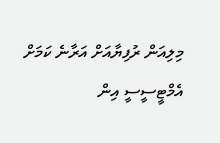މިލިއަން ރުފިޔާއަށް އަރާނެ ކަމަށް އެމްޓީސީސީ އިން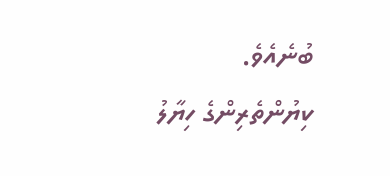ބުނެއެވެ.
ކިޔުންތެރިންގެ ހިޔާލު